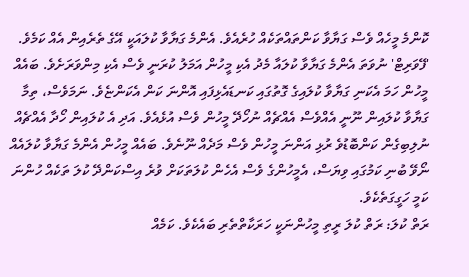ކޮންމެ މީހެއް ވެސް ގަޔާވާ ކަންތައްތަކެއް ހުރެއެވެ. އެންމެ ގަޔާވާ ކުލައަކީ އޭގެ ތެރެއިން އެއް ކަމެވެ. 'ފޭވަރިޓް' ނުވަތަ އެންމެ ގަޔާވާ ކުލައާ މެދު އެކި މީހުން އަމަލު ކުރަނީ ވެސް އެކި މިންވަރަށެވެ. ބައެއް މީހުން ހަމަ އެކަނި ގަޔާވާ ކުލައިގެ ގޮތުގައި ކަނޑައެޅިފައި އޮންނަ ކަން އެކަންޏެވެ. ނަމަވެސް، ތިމާ ގަޔާވާ ކުލައިން ނޫނީ އެއްވެސް އެއްޗެއް ނުހޯދޭ މީހުން ވެސް އުޅެއެވެ. އަދި އެ ކުލައިން ހޯދާ އެއްޗެއް ނުލިބިގެން ކަންބޮޑުވެ ރުޅި އަންނަ މީހުން ވެސް މަދެއް ނޫނެވެ. ބައެއް މީހުން އެންމެ ގަޔާވާ ކުލައެއް ނޯވޭ ބުނި ކަމުގައި ވިޔަސް، އެމީހުންގެ ވެސް އެހެން ކުލަތަކަށް ވުރެ އިސްކަންދޭ ކުލަ ތަކެއް ހުންނަ ކަމީ ހަގީގަތެކެވެ.
ރަތް ކުލަ: ރަތް ކުލަ ރީތި މީހުންނަކީ ހަރަކާތްތެރި ބައެކެވެ. ކަމެއް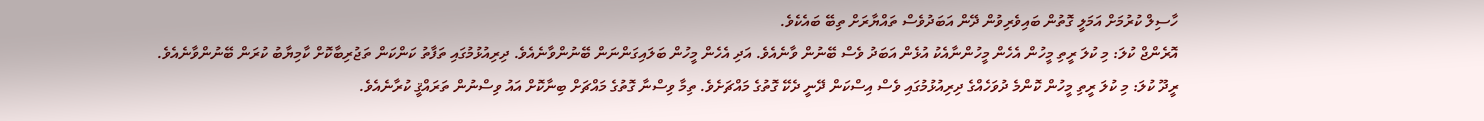ހާސިލް ކުރުމަށް އަމަލީ ގޮތުން ބައިވެރިވުން ދޭން އަބަދުވެސް ތައްޔާރަށް ތިބޭ ބައެކެވެ.
އޮރެންޖް ކުލަ: މި ކުލަ ރީތި މީހުން އެހެން މީހުންނާއެކު އުޅެން އަބަދު ވެސް ބޭނުން ވާނެއެވެ. އަދި އެހެން މީހުން ބަލައިގަންނަން ބޭނުންވާނެއެވެ. ދިރިއުޅުމުގައި ތަފާތު ކަންކަން ތަޖުރިބާކޮށް ކާމިޔާބު ކުރަން ބޭނުންވާނެއެވެ.
ރީދޫ ކުލަ: މި ކުލަ ރީތި މީހުން ކޮންމެ ދުވަހެއްގެ ދިރިއުޅުމުގައި ވެސް އިސްކަން ދޭނީ ދެކޭ ގޮތުގެ މައްޗަށެވެ. ތިމާ ވިސްނާ ގޮތުގެ މައްޗަށް ބިނާކޮށް އައު ވިސްނުން ތަރައްޤީ ކުރާނެއެވެ.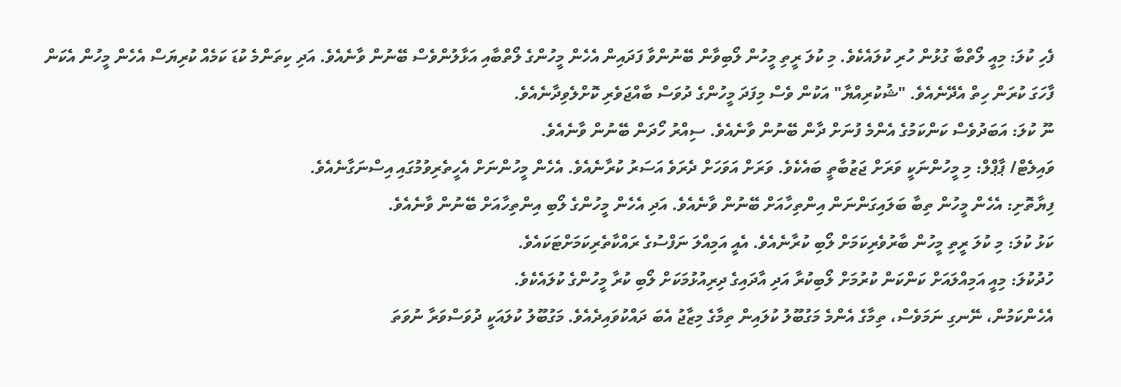ފެހި ކުލަ: މިއީ ލޯތްބާ ގުޅުން ހުރި ކުލައެކެވެ. މި ކުލަ ރީތި މީހުން ލޯބިވާން ބޭނުންވާ ފަދައިން އެހެން މީހުންގެ ލޯތްބާއި އަޅާލުންވެސް ބޭނުން ވާނެއެވެ. އަދި ކިތަންމެ ކުޑަ ކަމެއް ކުރިޔަސް އެހެން މީހުން އެކަން ފާހަގަ ކުރަން ހިތް އެދޭނެއެވެ. "ޝުކުރިއްޔާ" އަކުން ވެސް މިފަދަ މީހުންގެ ދުވަސް ބާއްޖަވެރި ކޮށްލެވިދާނެއެވެ.
ނޫ ކުލަ: އަބަދުވެސް ކަންކަމުގެ އެންމެ ފުނަށް ދާން ބޭނުން ވާނެއެވެ. ސިއްރު ހޯދަން ބޭނުން ވާނެއެވެ.
ވައިލެޓް/ ޕާޕްލް: މި މީހުންނަކީ ވަރަށް ޖަޒުބާތީ ބައެކެވެ. ވަރަށް އަވަހަށް ދެރަވެ އަސަރު ކުރާނެއެވެ. އެހެން މީހުންނަށް އެހީތެރިވުމުގައި އިސްނަގާނެއެވެ.
ފިޔާތޮށި: އެހެން މީހުން ތިބާ ބަލައިގަންނަން އިންތިހާއަށް ބޭނުން ވާނެއެވެ. އަދި އެހެން މީހުންގެ ލޯބި އިންތިހާއަށް ބޭނުން ވާނެއެވެ.
ކަޅު ކުލަ: މި ކުލަ ރީތި މީހުން ބާރުވެރިކަމަށް ލޯބި ކުރާނެއެވެ. އެއީ އަމިއްލަ ނަފްސުގެ ރައްކާތެރިކަމަށްޓަކައެވެ.
ހުދުކުލަ: މިއީ އަމިއްލައަށް ކަންކަން ކުރުމަށް ލޯބިކުރާ އަދި އާދައިގެ ދިރިއުޅުމަކަށް ލޯބި ކުރާ މީހުންގެ ކުލައެކެވެ.
އެހެންކަމުން، ނޭނގި ނަމަވެސް، ތިމާގެ އެންމެ މަގުބޫލު ކުލައިން ތިމާގެ މިޒާޖު އެބަ ދައްކުވައިދެއެވެ. މަގުބޫލު ކުލައަކީ ދުވަސްވަރާ ނުވަތަ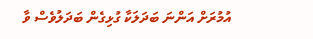އުމުރަށް އަންނަ ބަދަލަކާ ގުޅިގެން ބަދަލުވެސް ވާ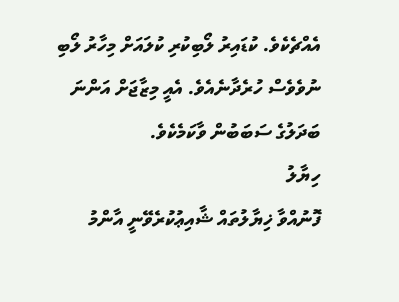އެއްޗެކެވެ. ކުޑައިރު ލޯބިކުރި ކުލައަށް މިހާރު ލޯބި ނުވެވެސް ހުރެދާނެއެވެ. އެއީ މިޒާޖަށް އަންނަ ބަދަލުގެ ސަބަބުން ވާކަމެކެވެ.
ހިޔާލު
ފޮނުއްވާ ޚިޔާލުތައް ޝާއިޢުކުރެވޭނީ އާންމު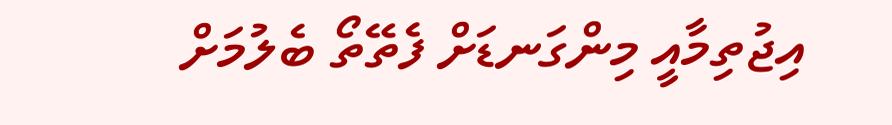އިޖުތިމާއީ މިންގަނޑަށް ފެތޭތޯ ބެލުމަށް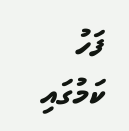ފަހު ކަމުގައި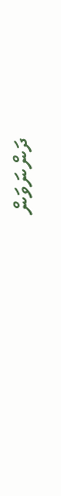ދަންނަވަން